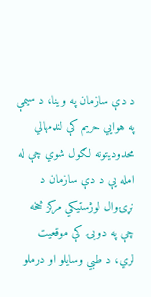د دې سازمان په وینا، د سیمې په هوايي حریم کې لنډمهالي محدودیتونه لګول شوي چې له امله یې د دې سازمان د نړۍوال لوژستیکي مرکز څخه چې په دوبۍ کې موقعیت لري، د طبي وسایلو او درملو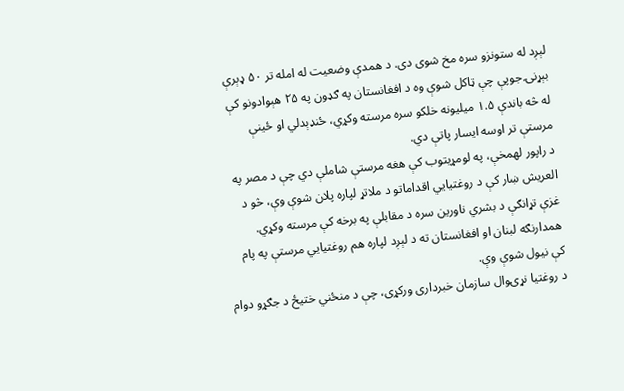لېږد له ستونزو سره مخ شوی دی. د همدې وضعیت له امله تر ۵۰ ډېرې بېړنۍ جوپې چې ټاکل شوې وه د افغانستان په ګډون په ۲۵ هېوادونو کې له څه باندې ۱.۵ میلیونه خلکو سره مرسته وکړي، ځنډېدلي او ځینې مرستې تر اوسه ایسار پاتې دي.
د راپور لهمخې، په لومړیتوب کې هغه مرستې شاملې دي چې د مصر په العریش ښار کې د روغتیايي اقداماتو د ملاتړ لپاره پلان شوې وې، څو د غزې تړانګې د بشري ناورین سره د مقابلې په برخه کې مرسته وکړي. همدارنګه لبنان او افغانستان ته د لېږد لپاره هم روغتیايي مرستې په پام کې نیول شوې وې.
د روغتیا نړۍوال سازمان خبرداری ورکړی، چې د منځني ختیځ د جګړو دوام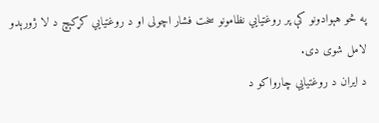په څو هېوادونو کې پر روغتیايي نظامونو سخت فشار اچولی او د روغتیايي کړکېچ د لا ژورېدو لامل شوی دی.
د ایران د روغتیايي چارواکو د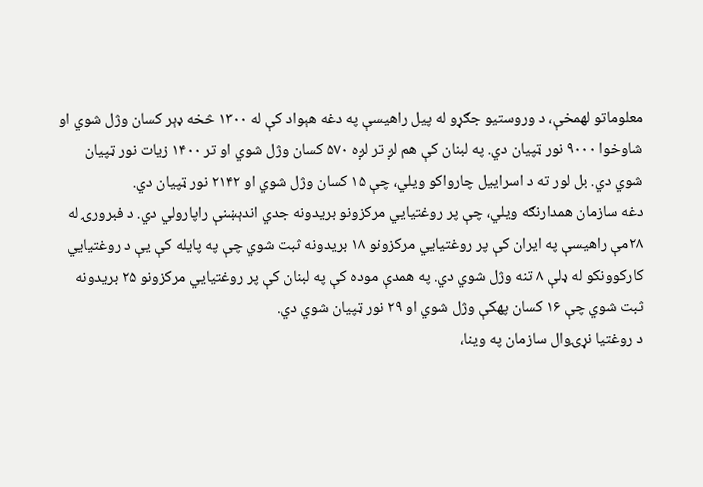معلوماتو لهمخې، د وروستیو جګړو له پیل راهیسې په دغه هېواد کې له ۱۳۰۰ څخه ډېر کسان وژل شوي او شاوخوا ۹۰۰۰ نور ټپیان دي. په لبنان کې هم لږ تر لږه ۵۷۰ کسان وژل شوي او تر ۱۴۰۰ زیات نور ټپیان شوي دي. بل لور ته د اسراییل چارواکو ویلي، چې ۱۵ کسان وژل شوي او ۲۱۴۲ نور ټپیان دي.
دغه سازمان همدارنګه ویلي، چې پر روغتیايي مرکزونو بریدونه جدي اندېښنې راپارولي دي. د فبرورۍ له ۲۸مې راهیسې په ایران کې پر روغتیايي مرکزونو ۱۸ بریدونه ثبت شوي چې په پایله کې یې د روغتیايي کارکوونکو له ډلې ۸ تنه وژل شوي دي. په همدې موده کې په لبنان کې پر روغتیايي مرکزونو ۲۵ بریدونه ثبت شوي چې ۱۶ کسان پهکې وژل شوي او ۲۹ نور ټپیان شوي دي.
د روغتیا نړۍوال سازمان په وینا،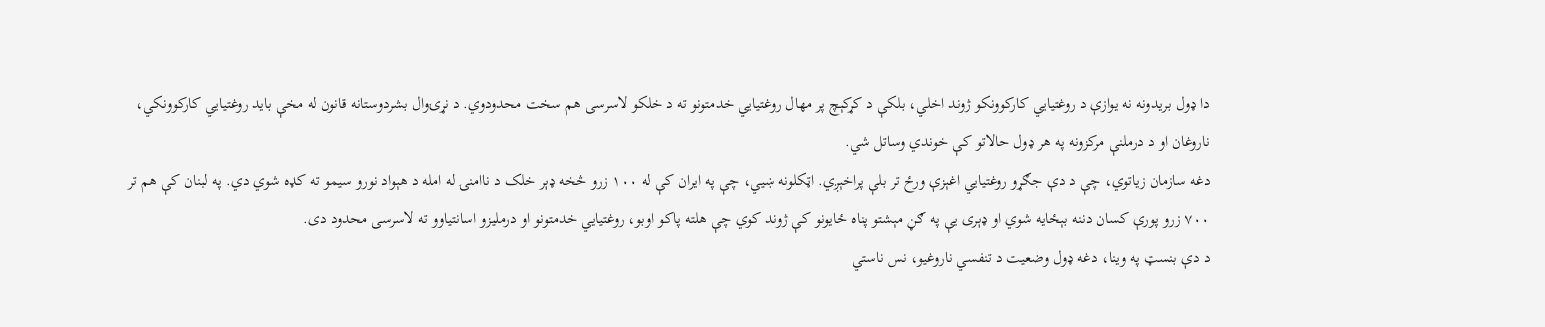دا ډول بریدونه نه یوازې د روغتیايي کارکوونکو ژوند اخلي، بلکې د کړکېچ پر مهال روغتیايي خدمتونو ته د خلکو لاسرسی هم سخت محدودوي. د نړۍوال بشردوستانه قانون له مخې باید روغتیايي کارکوونکي، ناروغان او د درملنې مرکزونه په هر ډول حالاتو کې خوندي وساتل شي.
دغه سازمان زیاتوي، چې د دې جګړو روغتیايي اغېزې ورځ تر بلې پراخېږي. اټکلونه ښيي، چې په ایران کې له ۱۰۰ زرو څخه ډېر خلک د ناامنۍ له امله د هېواد نورو سیمو ته کډه شوي دي. په لبنان کې هم تر ۷۰۰ زرو پورې کسان دننه بېځایه شوي او ډېری یې په ګڼ مېشتو پناه ځایونو کې ژوند کوي چې هلته پاکو اوبو، روغتیايي خدمتونو او درملیزو اسانتیاوو ته لاسرسی محدود دی.
د دې بنسټ په وینا، دغه ډول وضعیت د تنفسي ناروغیو، نس ناستي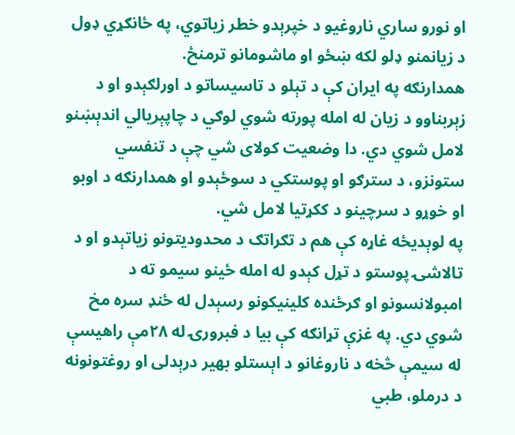او نورو ساري ناروغیو د خپرېدو خطر زیاتوي، په ځانګړي ډول د زیانمنو ډلو لکه ښځو او ماشومانو ترمنځ.
همدارنګه په ایران کې د تېلو د تاسیساتو د اورلګېدو او د زېربناوو د زیان له امله پورته شوي لوګي د چاپېریالي اندېښنو لامل شوي دي. دا وضعیت کولای شي چې د تنفسي ستونزو، د سترګو او پوستکي د سوځېدو او همدارنګه د اوبو او خوړو د سرچینو د ککړتیا لامل شي.
په لوېدیځه غاړه کې هم د تګراتګ د محدودیتونو زیاتېدو او د تالاشۍ پوستو د تړل کېدو له امله ځینو سیمو ته د امبولانسونو او ګرځنده کلینیکونو رسېدل له ځنډ سره مخ شوي دي. په غزې تړانګه کې بیا د فبرورۍ له ۲۸مې راهیسې له سیمې څخه د ناروغانو د اېستلو بهیر درېدلی او روغتونونه د درملو، طبي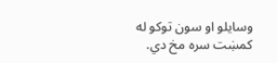وسایلو او سون توکو له کمښت سره مخ دي.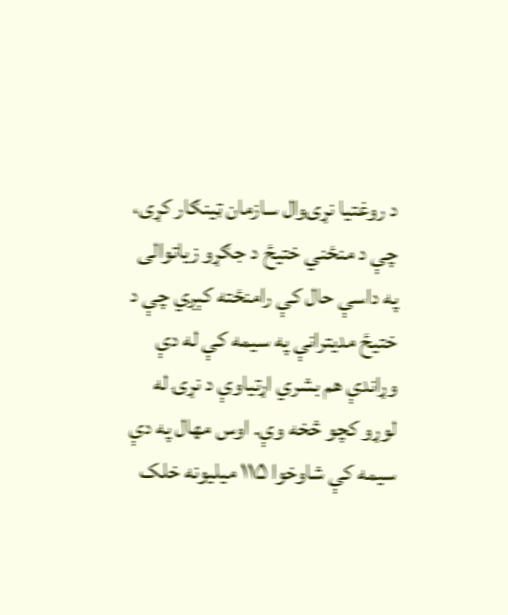د روغتیا نړۍوال سازمان ټینګار کړی، چې د منځني ختیځ د جګړو زیاتوالی په داسې حال کې رامنځته کېږي چې د ختیځ مدیترانې په سیمه کې له دې وړاندې هم بشري اړتیاوې د نړۍ له لوړو کچو څخه وې. اوس مهال په دې سیمه کې شاوخوا ۱۱۵ میلیونه خلک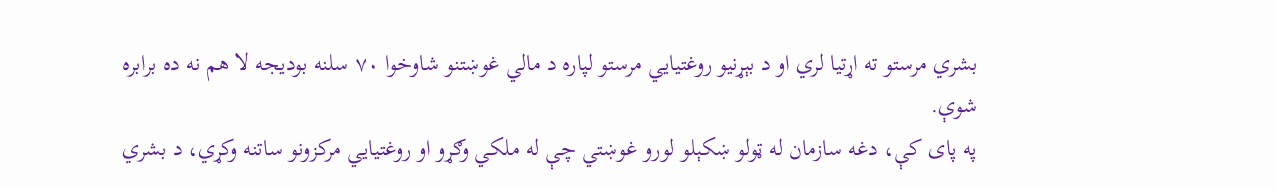بشري مرستو ته اړتیا لري او د بېړنیو روغتیايي مرستو لپاره د مالي غوښتنو شاوخوا ۷۰ سلنه بودیجه لا هم نه ده برابره شوې.
په پای کې، دغه سازمان له ټولو ښکېلو لورو غوښتي چې له ملکي وګړو او روغتیايي مرکزونو ساتنه وکړي، د بشري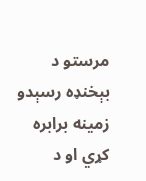مرستو د بېخنډه رسېدو زمینه برابره کړي او د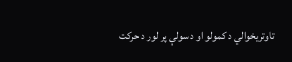تاوتریخوالي د کمولو او د سولې پر لور د حرکت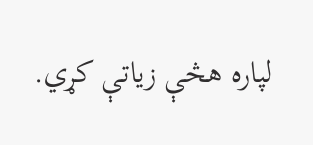لپاره هڅې زیاتې کړي.